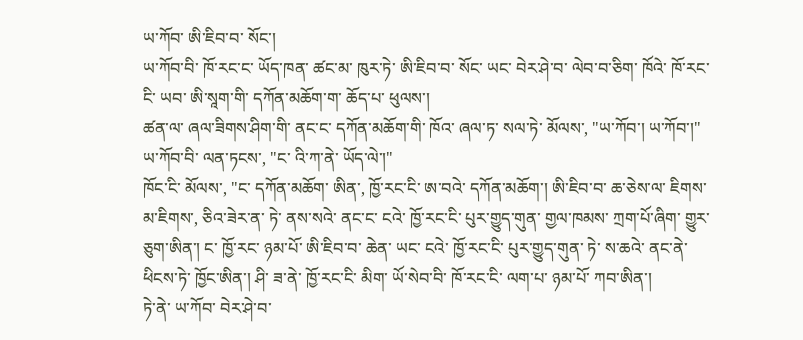ཡ་ཀོབ་ ཨི་ཇིབ་བ་ སོང་།
ཡ་ཀོབ་བི་ ཁོ་རང་ང་ ཡོད་ཁན་ ཚང་མ་ ཁུར་ཏེ་ ཨི་ཇིབ་བ་ སོང་ ཡང་ བེར་ཤེ་བ་ ལེབ་བ་ཅིག་ ཁོའེ་ ཁོ་རང་ངི་ ཡབ་ ཨི་སཱག་གི་ དཀོན་མཆོག་ག་ ཆོད་པ་ ཕུལས་།
ཚན་ལ་ ཞལ་ཟིགས་ཤིག་གི་ ནང་ང་ དཀོན་མཆོག་གི་ ཁོའ་ ཞལ་ཏ་ སལ་ཏེ་ མོལས་, "ཡ་ཀོབ་། ཡ་ཀོབ་།"
ཡ་ཀོབ་བི་ ལན་ཏངས་, "ང་ འི་ཀ་ནེ་ ཡོད་ལེ་།"
ཁོང་ངི་ མོལས་, "ང་ དཀོན་མཆོག་ ཨིན་, ཁྱོ་རང་ངི་ ཨ་བའེ་ དཀོན་མཆོག་། ཨི་ཇིབ་བ་ ཆ་ཅེས་ལ་ ཇིགས་ མ་ཇིགས་, ཅིའ་ཟེར་ན་ ཏེ་ ནས་སའེ་ ནང་ང་ ངའེ་ ཁྱོ་རང་ངི་ པུར་གྱུད་གུན་ གྱལ་ཁམས་ ཀྲག་པོ་ཞིག་ གྱུར་ཅུག་ཨིན་། ང་ ཁྱོ་རང་ ཉམ་པོ་ ཨི་ཇིབ་བ་ ཆེན་ ཡང་ ངའེ་ ཁྱོ་རང་ངི་ པུར་གྱུད་གུན་ ཏེ་ ས་ཆའེ་ ནང་ནེ་ ཕིངས་ཏེ་ ཁྱོང་ཨིན་། ཤི་ ཟ་ནེ་ ཁྱོ་རང་ངི་ མིག་ ཡོ་སེབ་བི་ ཁོ་རང་ངི་ ལག་པ་ ཉམ་པོ་ ཀབ་ཨིན་།
ཏེ་ནེ་ ཡ་ཀོབ་ བེར་ཤེ་བ་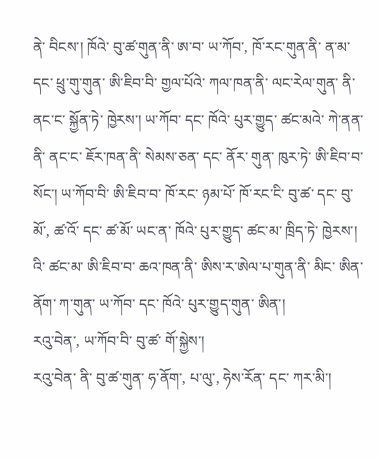ནེ་ བིངས་། ཁོའེ་ བུ་ཚ་གུན་ནི་ ཨ་བ་ ཡ་ཀོབ་, ཁོ་རང་གུན་ནི་ ན་མ་ དང་ ཕྲུ་གུ་གུན་ ཨི་ཇིབ་བི་ གྱལ་པོའེ་ ཀལ་ཁན་ནི་ ལང་རེལ་གུན་ ནི་ ནང་ང་ སྐྱོན་ཏེ་ ཁྱེརས་། ཡ་ཀོབ་ དང་ ཁོའེ་ པུར་གྱུད་ ཚང་མའེ་ ཀེ་ནན་ནི་ ནང་ང་ ཇོར་ཁན་ནི་ སེམས་ཅན་ དང་ ནོར་ གུན་ ཁུར་ཏེ་ ཨི་ཇིབ་བ་ སོང་། ཡ་ཀོབ་བི་ ཨི་ཇིབ་བ་ ཁོ་རང་ ཉམ་པོ་ ཁོ་རང་ངི་ བུ་ཚ་ དང་ བུ་མོ་, ཚ་འོ་ དང་ ཚ་མོ་ ཡང་ན་ ཁོའེ་ པུར་གྱུད་ ཚང་མ་ ཁྲིད་ཏེ་ ཁྱེརས་།
འི་ ཚང་མ་ ཨི་ཇིབ་བ་ ཆའ་ཁན་ནི་ ཨིས་ར་ཨེལ་པ་གུན་ནི་ མིང་ ཨིན་ནོག་ ཀ་གུན་ ཡ་ཀོབ་ དང་ ཁོའེ་ པུར་གྱུད་གུན་ ཨིན་།
རའུ་བེན་, ཡ་ཀོབ་བི་ བུ་ཚ་ གོ་སྐྱེས་།
རའུ་བེན་ ནི་ བུ་ཚ་གུན་ ཧ་ནོག་, པ་ལུ་, ཧེས་རོན་ དང་ ཀར་མི་།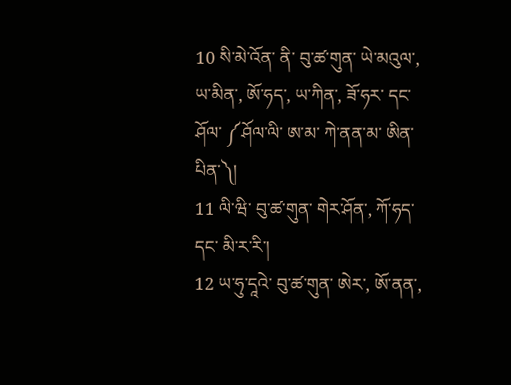10 སི་མེ་འོན་ ནི་ བུ་ཚ་གུན་ ཡེ་མའུལ་, ཡ་མིན་, ཨོ་ཧད་, ཡ་ཀིན་, ཟོ་ཧར་ དང་ ཤོལ་ ༼ཤོལ་ལི་ ཨ་མ་ ཀེ་ནན་མ་ ཨིན་པིན་༽།
11 ལི་ཝི་ བུ་ཚ་གུན་ གེར་ཤོན་, ཀོ་ཧད་ དང་ མི་ར་རི་།
12 ཡ་ཧུ་དཱའེ་ བུ་ཚ་གུན་ ཨེར་, ཨོ་ནན་,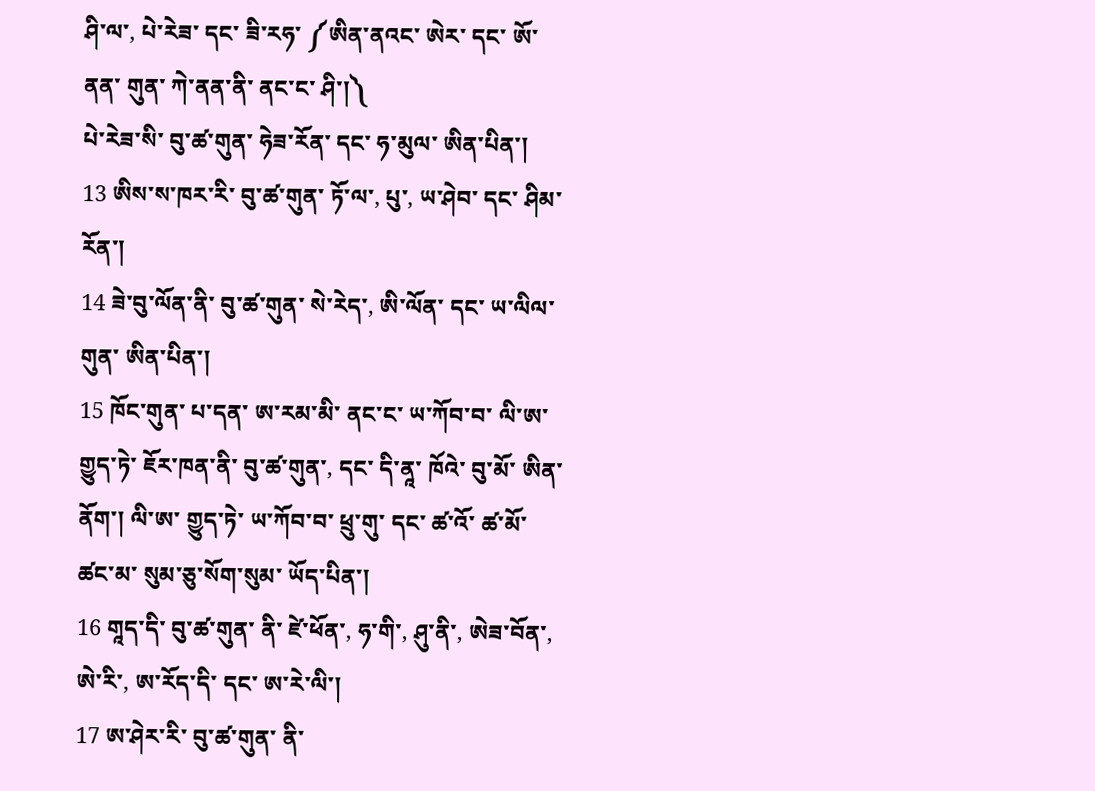ཤི་ལ་, པེ་རེཟ་ དང་ ཟི་རཧ་ ༼ཨིན་ནའང་ ཨེར་ དང་ ཨོ་ནན་ གུན་ ཀེ་ནན་ནི་ ནང་ང་ ཤི་།༽
པེ་རེཟ་སི་ བུ་ཚ་གུན་ ཧེཟ་རོན་ དང་ ཧ་མུལ་ ཨིན་པིན་།
13 ཨིས་ས་ཁར་རི་ བུ་ཚ་གུན་ ཏོ་ལ་, པུ་, ཡ་ཤེབ་ དང་ ཤིམ་རོན་།
14 ཟེ་བུ་ལོན་ནི་ བུ་ཚ་གུན་ སེ་རེད་, ཨི་ལོན་ དང་ ཡ་ལིལ་ གུན་ ཨིན་པིན་།
15 ཁོང་གུན་ པ་དན་ ཨ་རམ་མི་ ནང་ང་ ཡ་ཀོབ་བ་ ལི་ཨ་ གྱུད་ཏེ་ ཇོར་ཁན་ནི་ བུ་ཚ་གུན་, དང་ དི་ནཱ་ ཁོའེ་ བུ་མོ་ ཨིན་ནོག་། ལི་ཨ་ གྱུད་ཏེ་ ཡ་ཀོབ་བ་ ཕྲུ་གུ་ དང་ ཚ་འོ་ ཚ་མོ་ ཚང་མ་ སུམ་ཅུ་སོག་སུམ་ ཡོད་པིན་།
16 གཱད་དི་ བུ་ཚ་གུན་ ནི་ ཛེ་ཕོན་, ཧ་གི་, ཤུ་ནི་, ཨེཟ་བོན་, ཨེ་རི་, ཨ་རོད་དི་ དང་ ཨ་རེ་ལི་།
17 ཨ་ཤེར་རི་ བུ་ཚ་གུན་ ནི་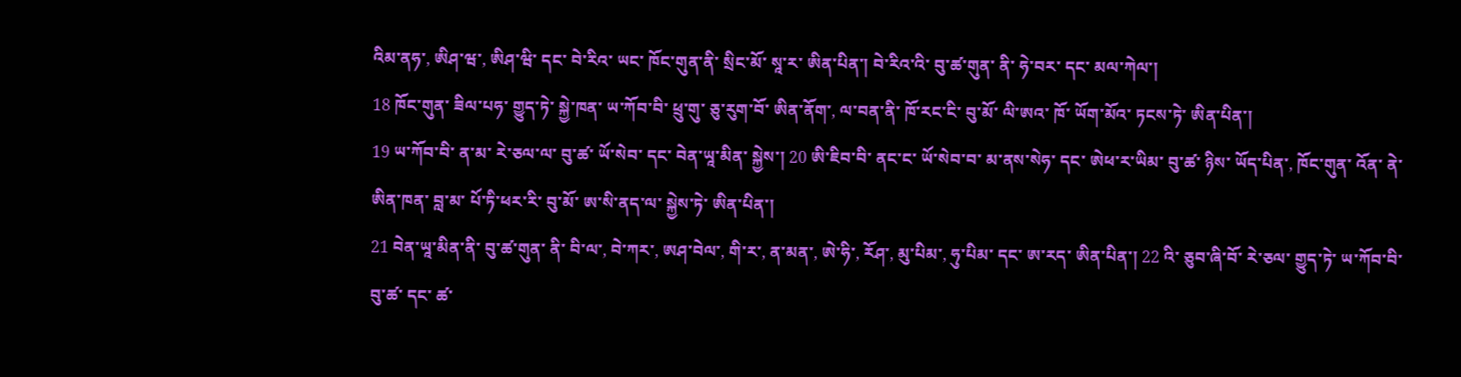འིམ་ནཧ་, ཨིཤ་ཝ་, ཨིཤ་ཝི་ དང་ བེ་རིའ་ ཡང་ ཁོང་གུན་ནི་ སྲིང་མོ་ སཱ་ར་ ཨིན་པིན་། བེ་རིའ་འི་ བུ་ཚ་གུན་ ནི་ ཧེ་བར་ དང་ མལ་ཀེལ་།
18 ཁོང་གུན་ ཟིལ་པཧ་ གྱུད་ཏེ་ སྐྱེ་ཁན་ ཡ་ཀོབ་བི་ ཕྲུ་གུ་ ཅུ་རུག་བོ་ ཨིན་ནོག་, ལ་བན་ནི་ ཁོ་རང་ངི་ བུ་མོ་ ལི་ཨའ་ ཁོ་ ཡོག་མོའ་ ཏངས་ཏེ་ ཨིན་པིན་།
19 ཡ་ཀོབ་བི་ ན་མ་ རེ་ཅལ་ལ་ བུ་ཚ་ ཡོ་སེབ་ དང་ བེན་ཡཱ་མིན་ སྐྱེས་། 20 ཨི་ཇིབ་བི་ ནང་ང་ ཡོ་སེབ་བ་ མ་ནས་སེཧ་ དང་ ཨེཕ་ར་ཡིམ་ བུ་ཚ་ ཉིས་ ཡོད་པིན་, ཁོང་གུན་ འོན་ ནེ་ ཨིན་ཁན་ བླ་མ་ པོ་ཏི་ཕར་རི་ བུ་མོ་ ཨ་སི་ནད་ལ་ སྐྱེས་ཏེ་ ཨིན་པིན་།
21 བེན་ཡཱ་མིན་ནི་ བུ་ཚ་གུན་ ནི་ བི་ལ་, བེ་ཀར་, ཨཤ་བེལ་, གི་ར་, ན་མན་, ཨེ་ཧི་, རོཤ་, མུ་པིམ་, ཧུ་པིམ་ དང་ ཨ་རད་ ཨིན་པིན་། 22 འི་ ཅུབ་ཞི་བོ་ རེ་ཅལ་ གྱུད་ཏེ་ ཡ་ཀོབ་བི་ བུ་ཚ་ དང་ ཚ་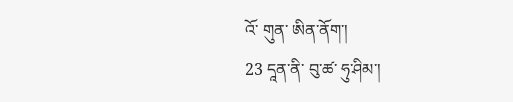འོ་ གུན་ ཨིན་ནོག་།
23 དཱན་ནི་ བུ་ཚ་ ཧུ་ཤིམ་།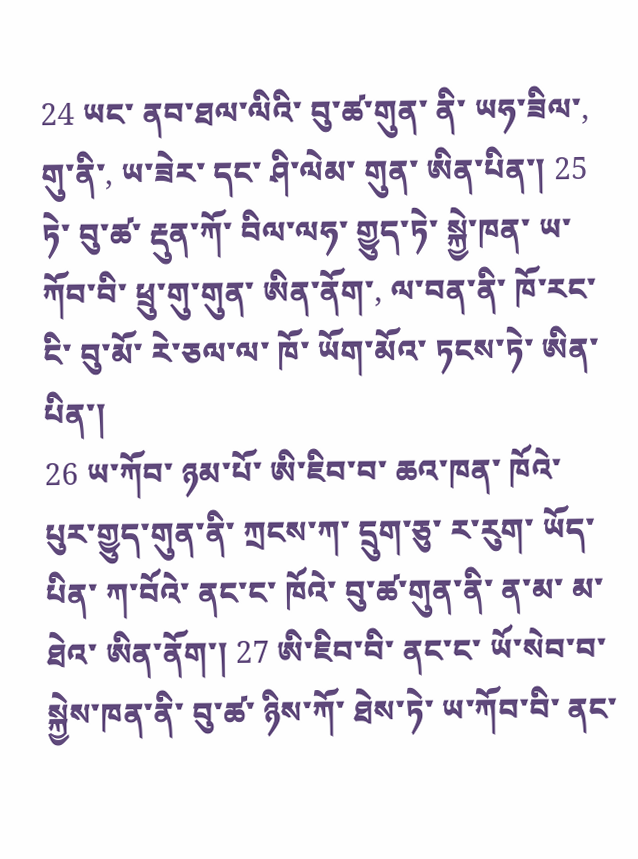24 ཡང་ ནབ་ཐལ་ལིའི་ བུ་ཚ་གུན་ ནི་ ཡཧ་ཟིལ་, གུ་ནི་, ཡ་ཟེར་ དང་ ཤི་ལེམ་ གུན་ ཨིན་པིན་། 25 ཏེ་ བུ་ཚ་ རྡུན་ཀོ་ བིལ་ལཧ་ གྱུད་ཏེ་ སྐྱེ་ཁན་ ཡ་ཀོབ་བི་ ཕྲུ་གུ་གུན་ ཨིན་ནོག་, ལ་བན་ནི་ ཁོ་རང་ངི་ བུ་མོ་ རེ་ཅལ་ལ་ ཁོ་ ཡོག་མོའ་ ཏངས་ཏེ་ ཨིན་པིན་།
26 ཡ་ཀོབ་ ཉམ་པོ་ ཨི་ཇིབ་བ་ ཆའ་ཁན་ ཁོའེ་ པུར་གྱུད་གུན་ནི་ ཀྲངས་ཀ་ དྲུག་ཅུ་ ར་རུག་ ཡོད་པིན་ ཀ་བོའེ་ ནང་ང་ ཁོའེ་ བུ་ཚ་གུན་ནི་ ན་མ་ མ་ཐེའ་ ཨིན་ནོག་། 27 ཨི་ཇིབ་བི་ ནང་ང་ ཡོ་སེབ་བ་ སྐྱེས་ཁན་ནི་ བུ་ཚ་ ཉིས་ཀོ་ ཐེས་ཏེ་ ཡ་ཀོབ་བི་ ནང་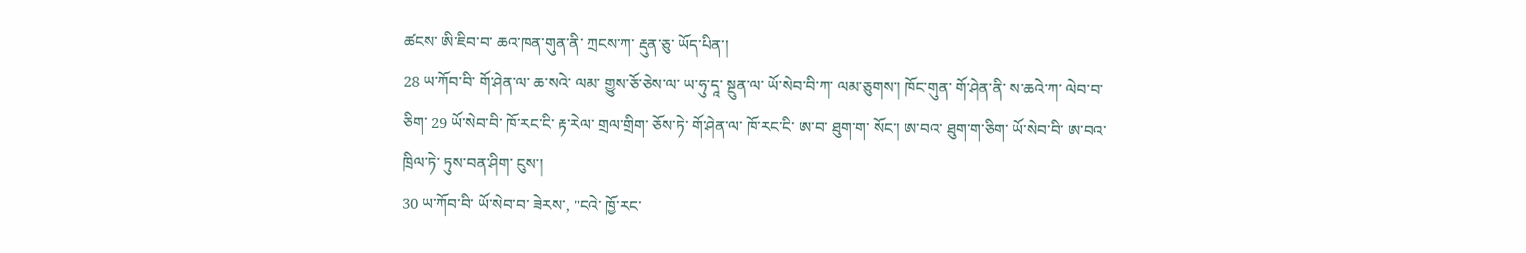ཚངས་ ཨི་ཇིབ་བ་ ཆའ་ཁན་གུན་ནི་ ཀྲངས་ཀ་ རྡུན་ཅུ་ ཡོད་པིན་།
28 ཡ་ཀོབ་བི་ གོ་ཤེན་ལ་ ཆ་སའེ་ ལམ་ གྱུས་ཅོ་ཅེས་ལ་ ཡ་ཧུ་དཱ་ སྔུན་ལ་ ཡོ་སེབ་བི་ཀ་ ལམ་ཅུགས་། ཁོང་གུན་ གོ་ཤེན་ནི་ ས་ཆའེ་ཀ་ ལེབ་བ་ཅིག་ 29 ཡོ་སེབ་བི་ ཁོ་རང་ངི་ རྟ་རེལ་ གྲལ་གྲིག་ ཅོས་ཏེ་ གོ་ཤེན་ལ་ ཁོ་རང་ངི་ ཨ་བ་ ཐུག་ག་ སོང་། ཨ་བའ་ ཐུག་ག་ཅིག་ ཡོ་སེབ་བི་ ཨ་བའ་ ཁྲིལ་ཏེ་ ཏུས་བན་ཤིག་ ངུས་།
30 ཡ་ཀོབ་བི་ ཡོ་སེབ་བ་ ཟེརས་, "ངའེ་ ཁྱོ་རང་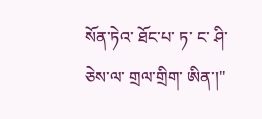སོན་ཏེའ་ ཐོང་པ་ ཏ་ ང་ ཤི་ཅེས་ལ་ གྲལ་གྲིག་ ཨིན་།"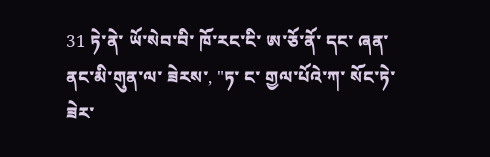31 ཏེ་ནེ་ ཡོ་སེབ་བི་ ཁོ་རང་ངི་ ཨ་ཅོ་ནོ་ དང་ ཞན་ ནང་མི་གུན་ལ་ ཟེརས་, "ཏ་ ང་ གྱལ་པོའེ་ཀ་ སོང་ཏེ་ ཟེར་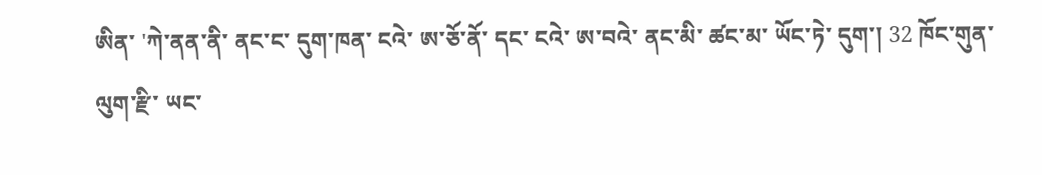ཨིན་ 'ཀེ་ནན་ནི་ ནང་ང་ དུག་ཁན་ ངའེ་ ཨ་ཅོ་ནོ་ དང་ ངའེ་ ཨ་བའེ་ ནང་མི་ ཚང་མ་ ཡོང་ཏེ་ དུག་། 32 ཁོང་གུན་ ལུག་རྫི་ ཡང་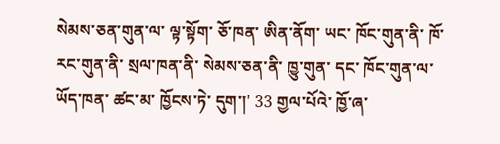སེམས་ཅན་གུན་ལ་ ལྟ་སྟོག་ ཅོ་ཁན་ ཨིན་ནོག་ ཡང་ ཁོང་གུན་ནི་ ཁོ་རང་གུན་ནི་ སྲལ་ཁན་ནི་ སེམས་ཅན་ནི་ ཁྱུ་གུན་ དང་ ཁོང་གུན་ལ་ ཡོད་ཁན་ ཚང་མ་ ཁྱོངས་ཏེ་ དུག་།' 33 གྱལ་པོའེ་ ཁྱོ་ཞ་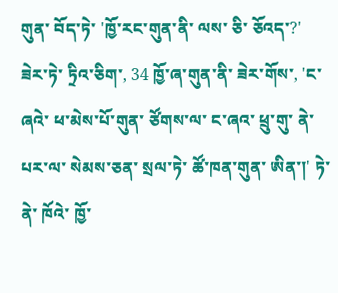གུན་ བོད་ཏེ་ 'ཁྱོ་རང་གུན་ནི་ ལས་ ཅི་ ཅོའད་?' ཟེར་ཏེ་ ཏྲིའ་ཅིག་, 34 ཁྱོ་ཞ་གུན་ནི་ ཟེར་གོས་, 'ང་ཞའེ་ ཕ་མེས་པོ་གུན་ ཙོགས་ལ་ ང་ཞའ་ ཕྲུ་གུ་ ནེ་ པར་ལ་ སེམས་ཅན་ སྲལ་ཏེ་ ཚོ་ཁན་གུན་ ཨིན་།' ཏེ་ནེ་ ཁོའེ་ ཁྱོ་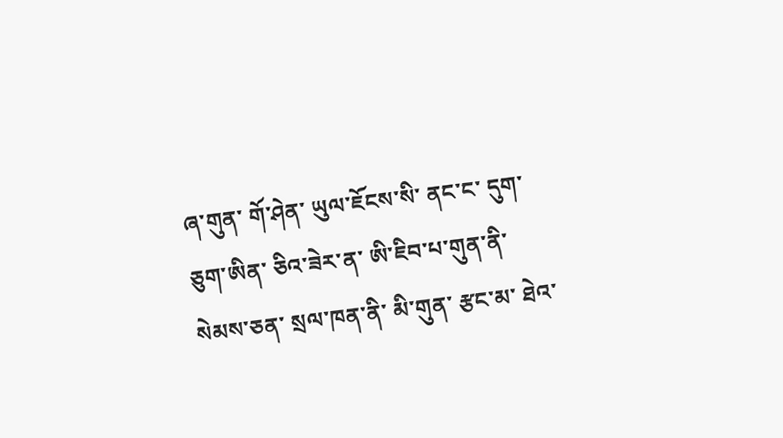ཞ་གུན་ གོ་ཤེན་ ཡུལ་ཇོངས་སི་ ནང་ང་ དུག་ཅུག་ཨིན་ ཅིའ་ཟེར་ན་ ཨི་ཇིབ་པ་གུན་ནི་ སེམས་ཅན་ སྲལ་ཁན་ནི་ མི་གུན་ རྩང་མ་ ཐེའ་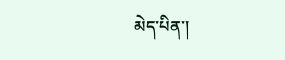མེད་པིན་།